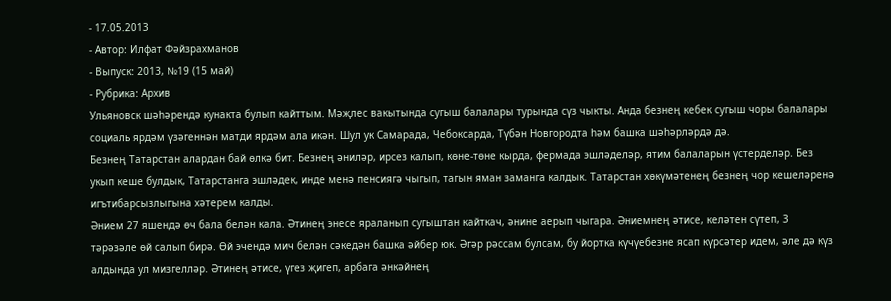- 17.05.2013
- Автор: Илфат Фәйзрахманов
- Выпуск: 2013, №19 (15 май)
- Рубрика: Архив
Ульяновск шәһәрендә кунакта булып кайттым. Мәҗлес вакытында сугыш балалары турында сүз чыкты. Анда безнең кебек сугыш чоры балалары социаль ярдәм үзәгеннән матди ярдәм ала икән. Шул ук Самарада, Чебоксарда, Түбән Новгородта һәм башка шәһәрләрдә дә.
Безнең Татарстан алардан бай өлкә бит. Безнең әниләр, ирсез калып, көне-төне кырда, фермада эшләделәр, ятим балаларын үстерделәр. Без укып кеше булдык, Татарстанга эшләдек, инде менә пенсиягә чыгып, тагын яман заманга калдык. Татарстан хөкүмәтенең безнең чор кешеләренә игътибарсызлыгына хәтерем калды.
Әнием 27 яшендә өч бала белән кала. Әтинең энесе яраланып сугыштан кайткач, әнине аерып чыгара. Әниемнең әтисе, келәтен сүтеп, 3 тәрәзәле өй салып бирә. Өй эчендә мич белән сәкедән башка әйбер юк. Әгәр рәссам булсам, бу йортка күчүебезне ясап күрсәтер идем, әле дә күз алдында ул мизгелләр. Әтинең әтисе, үгез җигеп, арбага әнкәйнең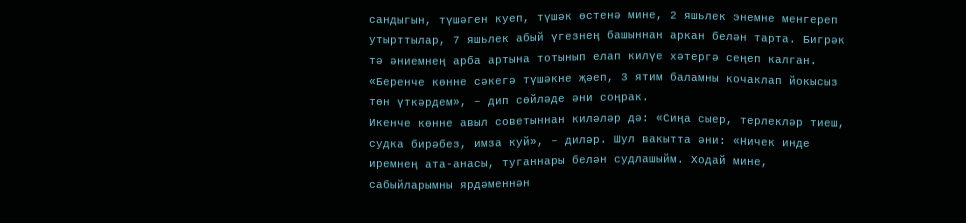сандыгын, түшәген куеп, түшәк өстенә мине, 2 яшьлек энемне менгереп утырттылар, 7 яшьлек абый үгезнең башыннан аркан белән тарта. Бигрәк тә әниемнең арба артына тотынып елап килүе хәтергә сеңеп калган.
«Беренче көнне сәкегә түшәкне җәеп, 3 ятим баламны кочаклап йокысыз төн үткәрдем», – дип сөйләде әни соңрак.
Икенче көнне авыл советыннан киләләр дә: «Сиңа сыер, терлекләр тиеш, судка бирәбез, имза куй», – диләр. Шул вакытта әни: «Ничек инде иремнең ата-анасы, туганнары белән судлашыйм. Ходай мине, сабыйларымны ярдәменнән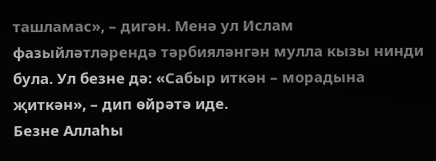ташламас», – дигән. Менә ул Ислам фазыйләтләрендә тәрбияләнгән мулла кызы нинди була. Ул безне дә: «Сабыр иткән – морадына җиткән», – дип өйрәтә иде.
Безне Аллаһы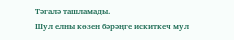Тәгалә ташламады.
Шул елны көзен бәрәңге искиткеч мул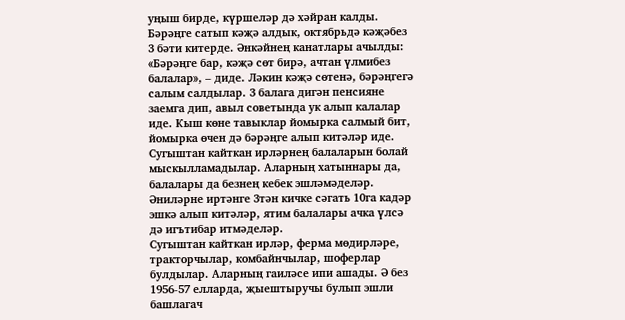уңыш бирде, күршеләр дә хәйран калды. Бәрәңге сатып кәҗә алдык, октябрьдә кәҗәбез 3 бәти китерде. Әнкәйнең канатлары ачылды: «Бәрәңге бар, кәҗә сөт бирә, ачтан үлмибез балалар», – диде. Ләкин кәҗә сөтенә, бәрәңгегә салым салдылар. 3 балага дигән пенсияне заемга дип, авыл советында ук алып калалар иде. Кыш көне тавыклар йомырка салмый бит, йомырка өчен дә бәрәңге алып китәләр иде.
Сугыштан кайткан ирләрнең балаларын болай мыскылламадылар. Аларның хатыннары да, балалары да безнең кебек эшләмәделәр. Әниләрне иртәнге 3тән кичке сәгать 10га кадәр эшкә алып китәләр, ятим балалары ачка үлсә дә игътибар итмәделәр.
Сугыштан кайткан ирләр, ферма мөдирләре, тракторчылар, комбайнчылар, шоферлар булдылар. Аларның гаиләсе ипи ашады. Ә без 1956-57 елларда, җыештыручы булып эшли башлагач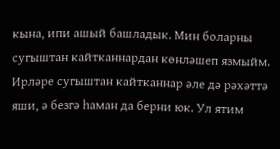кына, ипи ашый башладык. Мин боларны сугыштан кайтканнардан көнләшеп язмыйм. Ирләре сугыштан кайтканнар әле дә рәхәттә яши, ә безгә һаман да берни юк. Ул ятим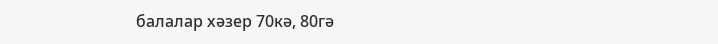балалар хәзер 70кә, 80гә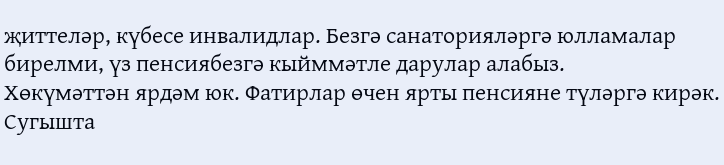җиттеләр, күбесе инвалидлар. Безгә санаторияләргә юлламалар бирелми, үз пенсиябезгә кыйммәтле дарулар алабыз.
Хөкүмәттән ярдәм юк. Фатирлар өчен ярты пенсияне түләргә кирәк. Сугышта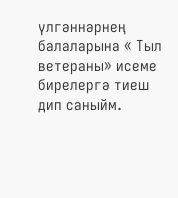үлгәннәрнең балаларына « Тыл ветераны» исеме бирелергә тиеш дип саныйм.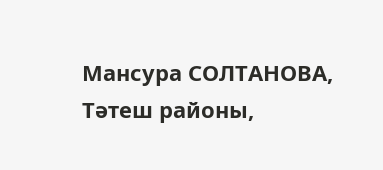Мансура СОЛТАНОВА,
Тәтеш районы,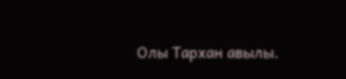Олы Тархан авылы.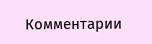Комментарии